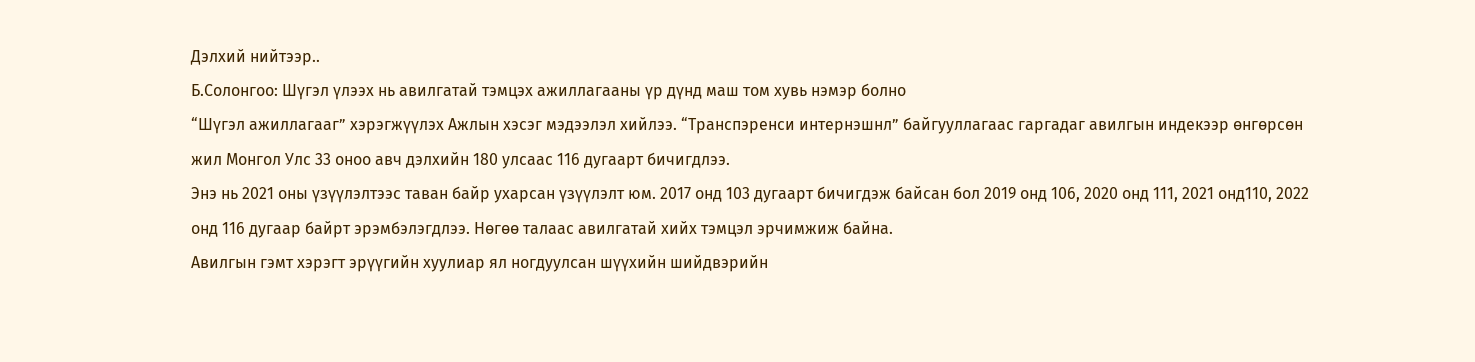Дэлхий нийтээр..
Б.Солонгоо: Шүгэл үлээх нь авилгатай тэмцэх ажиллагааны үр дүнд маш том хувь нэмэр болно
“Шүгэл ажиллагааг” хэрэгжүүлэх Ажлын хэсэг мэдээлэл хийлээ. “Транспэренси интернэшнл” байгууллагаас гаргадаг авилгын индекээр өнгөрсөн жил Монгол Улс 33 оноо авч дэлхийн 180 улсаас 116 дугаарт бичигдлээ.
Энэ нь 2021 оны үзүүлэлтээс таван байр ухарсан үзүүлэлт юм. 2017 онд 103 дугаарт бичигдэж байсан бол 2019 онд 106, 2020 онд 111, 2021 онд110, 2022 онд 116 дугаар байрт эрэмбэлэгдлээ. Нөгөө талаас авилгатай хийх тэмцэл эрчимжиж байна.
Авилгын гэмт хэрэгт эрүүгийн хуулиар ял ногдуулсан шүүхийн шийдвэрийн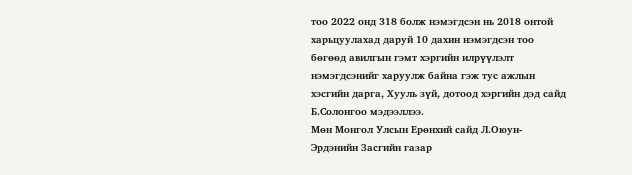тоо 2022 онд 318 болж нэмэгдсэн нь 2018 онтой харьцуулахад даруй 10 дахин нэмэгдсэн тоо бөгөөд авилгын гэмт хэргийн илрүүлэлт нэмэгдсэнийг харуулж байна гэж тус ажлын хэсгийн дарга, Хууль зүй, дотоод хэргийн дэд сайд Б.Солонгоо мэдээллээ.
Мөн Монгол Улсын Ерөнхий сайд Л.Оюун-Эрдэнийн Засгийн газар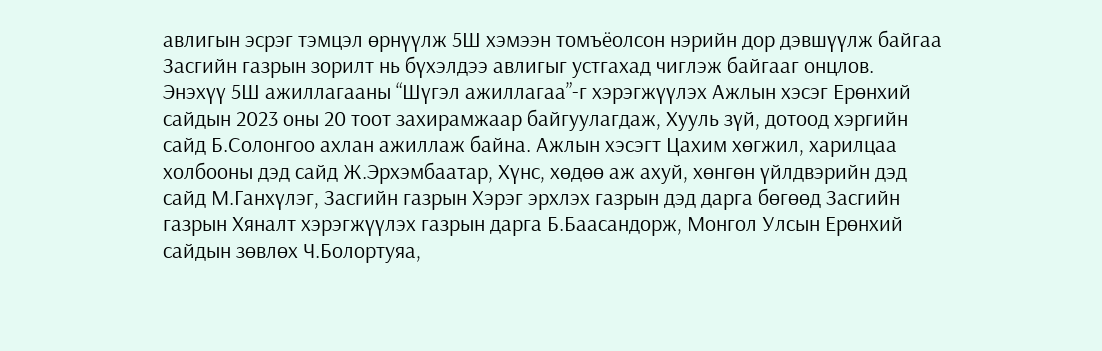авлигын эсрэг тэмцэл өрнүүлж 5Ш хэмээн томъёолсон нэрийн дор дэвшүүлж байгаа Засгийн газрын зорилт нь бүхэлдээ авлигыг устгахад чиглэж байгааг онцлов.
Энэхүү 5Ш ажиллагааны “Шүгэл ажиллагаа”-г хэрэгжүүлэх Ажлын хэсэг Ерөнхий сайдын 2023 оны 20 тоот захирамжаар байгуулагдаж, Хууль зүй, дотоод хэргийн сайд Б.Солонгоо ахлан ажиллаж байна. Ажлын хэсэгт Цахим хөгжил, харилцаа холбооны дэд сайд Ж.Эрхэмбаатар, Хүнс, хөдөө аж ахуй, хөнгөн үйлдвэрийн дэд сайд М.Ганхүлэг, Засгийн газрын Хэрэг эрхлэх газрын дэд дарга бөгөөд Засгийн газрын Хяналт хэрэгжүүлэх газрын дарга Б.Баасандорж, Монгол Улсын Ерөнхий сайдын зөвлөх Ч.Болортуяа,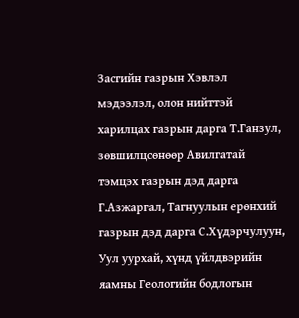Засгийн газрын Хэвлэл мэдээлэл, олон нийттэй харилцах газрын дарга Т.Ганзул, зөвшилцсөнөөр Авилгатай тэмцэх газрын дэд дарга Г.Азжаргал, Тагнуулын ерөнхий газрын дэд дарга С.Хүдэрчулуун, Уул уурхай, хүнд үйлдвэрийн яамны Геологийн бодлогын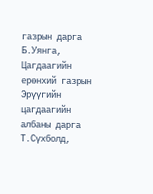газрын дарга Б.Уянга, Цагдаагийн ерөнхий газрын Эрүүгийн цагдаагийн албаны дарга Т.Сүхболд,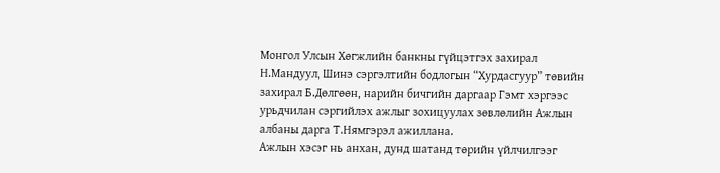Монгол Улсын Хөгжлийн банкны гүйцэтгэх захирал Н.Мандуул, Шинэ сэргэлтийн бодлогын “Хурдасгуур” төвийн захирал Б.Дөлгөөн, нарийн бичгийн даргаар Гэмт хэргээс урьдчилан сэргийлэх ажлыг зохицуулах зөвлөлийн Ажлын албаны дарга Т.Нямгэрэл ажиллана.
Ажлын хэсэг нь анхан, дунд шатанд төрийн үйлчилгээг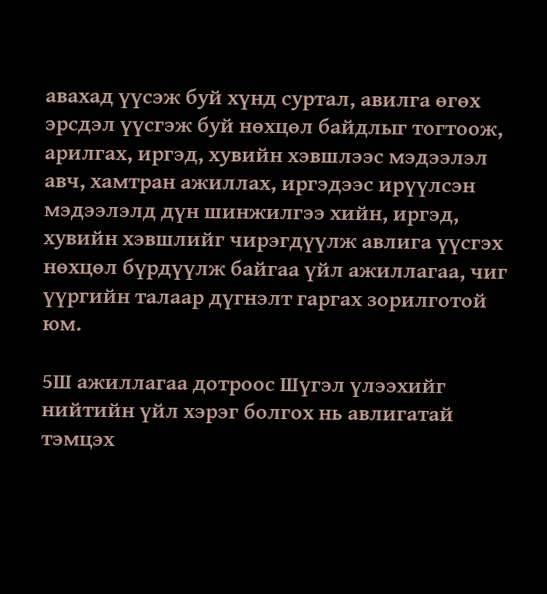авахад үүсэж буй хүнд суртал, авилга өгөх эрсдэл үүсгэж буй нөхцөл байдлыг тогтоож, арилгах, иргэд, хувийн хэвшлээс мэдээлэл авч, хамтран ажиллах, иргэдээс ирүүлсэн мэдээлэлд дүн шинжилгээ хийн, иргэд, хувийн хэвшлийг чирэгдүүлж авлига үүсгэх нөхцөл бүрдүүлж байгаа үйл ажиллагаа, чиг үүргийн талаар дүгнэлт гаргах зорилготой юм.

5Ш ажиллагаа дотроос Шүгэл үлээхийг нийтийн үйл хэрэг болгох нь авлигатай тэмцэх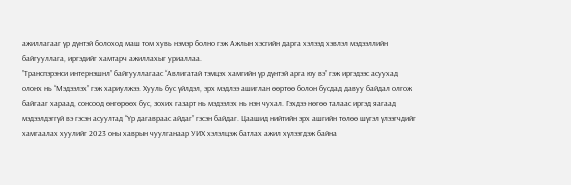ажиллагааг үр дүнтэй болоход маш том хувь нэмэр болно гэж Ажлын хэсгийн дарга хэлээд хэвлэл мэдээллийн байгууллага, иргэдийг хамтарч ажиллахыг уриаллаа.
”Транспэрэнси интернэшнл” байгууллагаас “Авлигатай тэмцэх хамгийн үр дүнтэй арга юу вэ” гэж иргэдээс асуухад олонх нь “Мэдээлэх” гэж хариулжээ. Хууль бус үйлдэл, эрх мэдлээ ашиглан өөртөө болон бусдад давуу байдал олгож байгааг хараад, сонсоод өнгөрөөх бус, зохих газарт нь мэдээлэх нь нэн чухал. Гэхдээ нөгөө талаас иргэд яагаад мэдээлдэггүй вэ гэсэн асуултад “Үр дагавраас айдаг” гэсэн байдаг. Цаашид нийтийн эрх ашгийн төлөө шүгэл үлээгчдийг хамгаалах хуулийг 2023 оны хаврын чуулганаар УИХ хэлэлцэж батлах ажил хүлээгдэж байна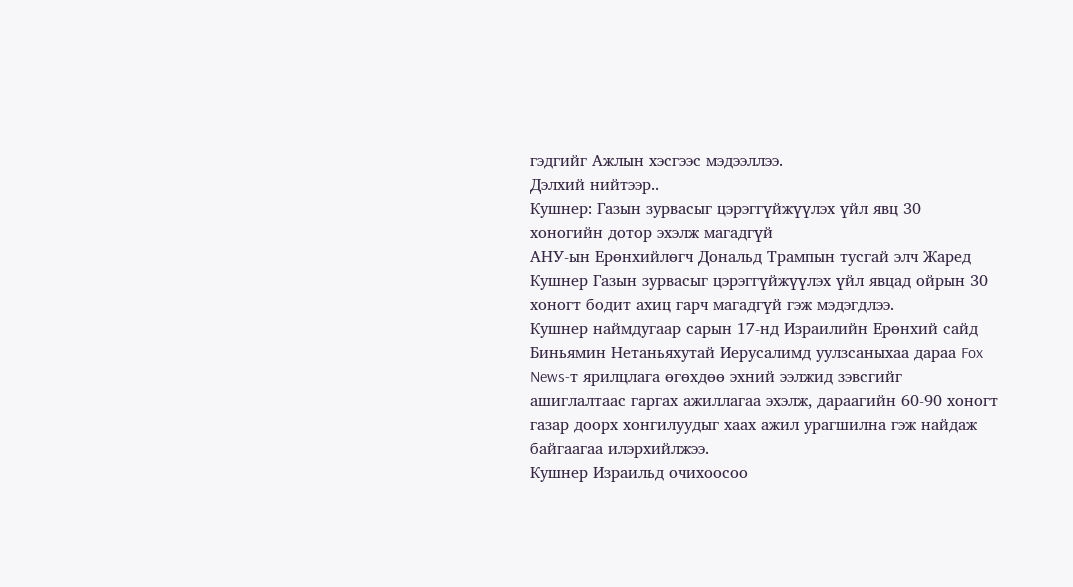гэдгийг Ажлын хэсгээс мэдээллээ.
Дэлхий нийтээр..
Кушнер: Газын зурвасыг цэрэггүйжүүлэх үйл явц 30 хоногийн дотор эхэлж магадгүй
АНУ-ын Ерөнхийлөгч Дональд Трампын тусгай элч Жаред Кушнер Газын зурвасыг цэрэггүйжүүлэх үйл явцад ойрын 30 хоногт бодит ахиц гарч магадгүй гэж мэдэгдлээ.
Кушнер наймдугаар сарын 17-нд Израилийн Ерөнхий сайд Биньямин Нетаньяхутай Иерусалимд уулзсаныхаа дараа Fox News-т ярилцлага өгөхдөө эхний ээлжид зэвсгийг ашиглалтаас гаргах ажиллагаа эхэлж, дараагийн 60-90 хоногт газар доорх хонгилуудыг хаах ажил урагшилна гэж найдаж байгаагаа илэрхийлжээ.
Кушнер Израильд очихоосоо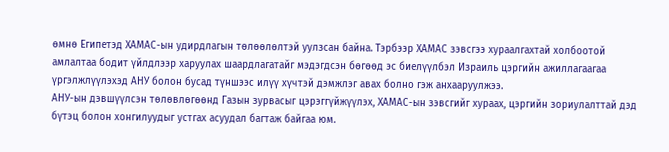өмнө Египетэд ХАМАС-ын удирдлагын төлөөлөлтэй уулзсан байна. Тэрбээр ХАМАС зэвсгээ хураалгахтай холбоотой амлалтаа бодит үйлдлээр харуулах шаардлагатайг мэдэгдсэн бөгөөд эс биелүүлбэл Израиль цэргийн ажиллагаагаа үргэлжлүүлэхэд АНУ болон бусад түншээс илүү хүчтэй дэмжлэг авах болно гэж анхааруулжээ.
АНУ-ын дэвшүүлсэн төлөвлөгөөнд Газын зурвасыг цэрэггүйжүүлэх, ХАМАС-ын зэвсгийг хураах, цэргийн зориулалттай дэд бүтэц болон хонгилуудыг устгах асуудал багтаж байгаа юм.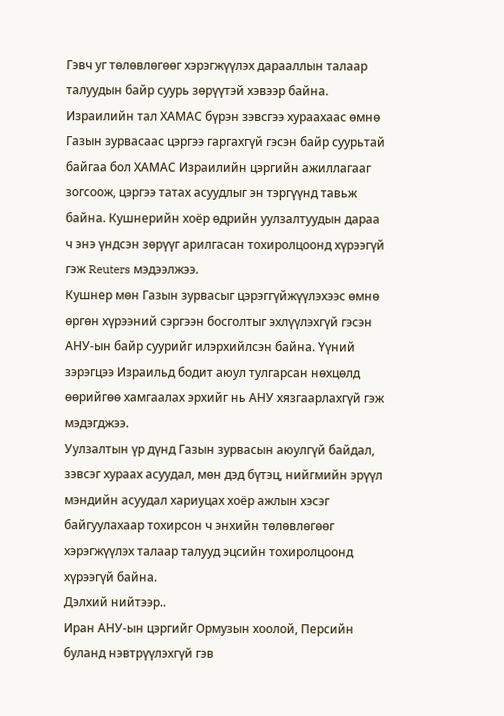Гэвч уг төлөвлөгөөг хэрэгжүүлэх дарааллын талаар талуудын байр суурь зөрүүтэй хэвээр байна.
Израилийн тал ХАМАС бүрэн зэвсгээ хураахаас өмнө Газын зурвасаас цэргээ гаргахгүй гэсэн байр суурьтай байгаа бол ХАМАС Израилийн цэргийн ажиллагааг зогсоож, цэргээ татах асуудлыг эн тэргүүнд тавьж байна. Кушнерийн хоёр өдрийн уулзалтуудын дараа ч энэ үндсэн зөрүүг арилгасан тохиролцоонд хүрээгүй гэж Reuters мэдээлжээ.
Кушнер мөн Газын зурвасыг цэрэггүйжүүлэхээс өмнө өргөн хүрээний сэргээн босголтыг эхлүүлэхгүй гэсэн АНУ-ын байр суурийг илэрхийлсэн байна. Үүний зэрэгцээ Израильд бодит аюул тулгарсан нөхцөлд өөрийгөө хамгаалах эрхийг нь АНУ хязгаарлахгүй гэж мэдэгджээ.
Уулзалтын үр дүнд Газын зурвасын аюулгүй байдал, зэвсэг хураах асуудал, мөн дэд бүтэц, нийгмийн эрүүл мэндийн асуудал хариуцах хоёр ажлын хэсэг байгуулахаар тохирсон ч энхийн төлөвлөгөөг хэрэгжүүлэх талаар талууд эцсийн тохиролцоонд хүрээгүй байна.
Дэлхий нийтээр..
Иран АНУ-ын цэргийг Ормузын хоолой, Персийн буланд нэвтрүүлэхгүй гэв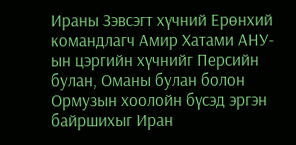Ираны Зэвсэгт хүчний Ерөнхий командлагч Амир Хатами АНУ-ын цэргийн хүчнийг Персийн булан, Оманы булан болон Ормузын хоолойн бүсэд эргэн байршихыг Иран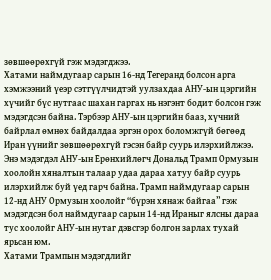зөвшөөрөхгүй гэж мэдэгджээ.
Хатами наймдугаар сарын 16-нд Тегеранд болсон арга хэмжээний үеэр сэтгүүлчидтэй уулзахдаа АНУ-ын цэргийн хүчийг бүс нутгаас шахан гаргах нь нэгэнт бодит болсон гэж мэдэгдсэн байна. Тэрбээр АНУ-ын цэргийн бааз, хүчний байрлал өмнөх байдалдаа эргэн орох боломжгүй бөгөөд Иран үүнийг зөвшөөрөхгүй гэсэн байр суурь илэрхийлжээ.
Энэ мэдэгдэл АНУ-ын Ерөнхийлөгч Дональд Трамп Ормузын хоолойн хяналтын талаар удаа дараа хатуу байр суурь илэрхийлж буй үед гарч байна. Трамп наймдугаар сарын 12-нд АНУ Ормузын хоолойг “бүрэн хянаж байгаа” гэж мэдэгдсэн бол наймдугаар сарын 14-нд Ираныг ялсны дараа тус хоолойг АНУ-ын нутаг дэвсгэр болгон зарлах тухай ярьсан юм.
Хатами Трампын мэдэгдлийг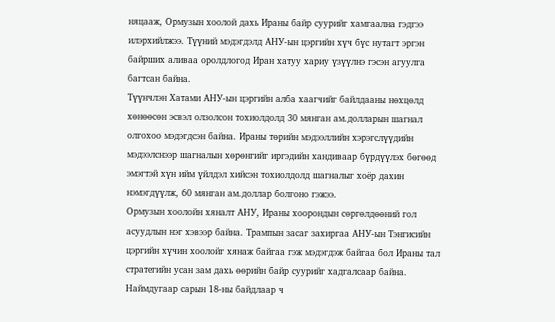няцааж, Ормузын хоолой дахь Ираны байр суурийг хамгаална гэдгээ илэрхийлжээ. Түүний мэдэгдэлд АНУ-ын цэргийн хүч бүс нутагт эргэн байрших аливаа оролдлогод Иран хатуу хариу үзүүлнэ гэсэн агуулга багтсан байна.
Түүнчлэн Хатами АНУ-ын цэргийн алба хаагчийг байлдааны нөхцөлд хөнөөсөн эсвэл олзолсон тохиолдолд 30 мянган ам.долларын шагнал олгохоо мэдэгдсэн байна. Ираны төрийн мэдээллийн хэрэгслүүдийн мэдээлснээр шагналын хөрөнгийг иргэдийн хандиваар бүрдүүлэх бөгөөд эмэгтэй хүн ийм үйлдэл хийсэн тохиолдолд шагналыг хоёр дахин нэмэгдүүлж, 60 мянган ам.доллар болгоно гэжээ.
Ормузын хоолойн хяналт АНУ, Ираны хоорондын сөргөлдөөний гол асуудлын нэг хэвээр байна. Трампын засаг захиргаа АНУ-ын Тэнгисийн цэргийн хүчин хоолойг хянаж байгаа гэж мэдэгдэж байгаа бол Ираны тал стратегийн усан зам дахь өөрийн байр суурийг хадгалсаар байна. Наймдугаар сарын 18-ны байдлаар ч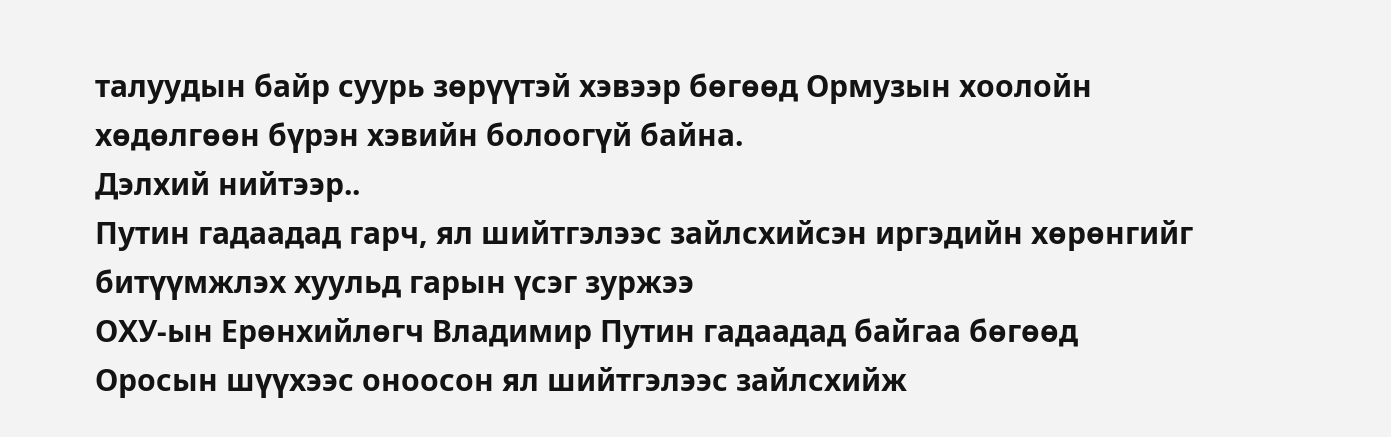талуудын байр суурь зөрүүтэй хэвээр бөгөөд Ормузын хоолойн хөдөлгөөн бүрэн хэвийн болоогүй байна.
Дэлхий нийтээр..
Путин гадаадад гарч, ял шийтгэлээс зайлсхийсэн иргэдийн хөрөнгийг битүүмжлэх хуульд гарын үсэг зуржээ
ОХУ-ын Ерөнхийлөгч Владимир Путин гадаадад байгаа бөгөөд Оросын шүүхээс оноосон ял шийтгэлээс зайлсхийж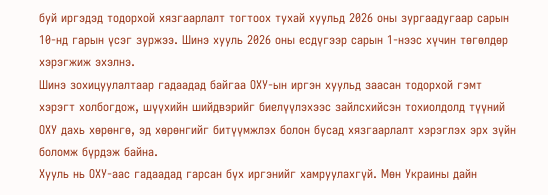буй иргэдэд тодорхой хязгаарлалт тогтоох тухай хуульд 2026 оны зургаадугаар сарын 10-нд гарын үсэг зуржээ. Шинэ хууль 2026 оны есдүгээр сарын 1-нээс хүчин төгөлдөр хэрэгжиж эхэлнэ.
Шинэ зохицуулалтаар гадаадад байгаа ОХУ-ын иргэн хуульд заасан тодорхой гэмт хэрэгт холбогдож, шүүхийн шийдвэрийг биелүүлэхээс зайлсхийсэн тохиолдолд түүний ОХУ дахь хөрөнгө, эд хөрөнгийг битүүмжлэх болон бусад хязгаарлалт хэрэглэх эрх зүйн боломж бүрдэж байна.
Хууль нь ОХУ-аас гадаадад гарсан бүх иргэнийг хамруулахгүй. Мөн Украины дайн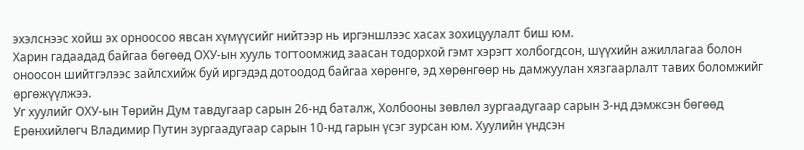эхэлснээс хойш эх орноосоо явсан хүмүүсийг нийтээр нь иргэншлээс хасах зохицуулалт биш юм.
Харин гадаадад байгаа бөгөөд ОХУ-ын хууль тогтоомжид заасан тодорхой гэмт хэрэгт холбогдсон, шүүхийн ажиллагаа болон оноосон шийтгэлээс зайлсхийж буй иргэдэд дотоодод байгаа хөрөнгө, эд хөрөнгөөр нь дамжуулан хязгаарлалт тавих боломжийг өргөжүүлжээ.
Уг хуулийг ОХУ-ын Төрийн Дум тавдугаар сарын 26-нд баталж, Холбооны зөвлөл зургаадугаар сарын 3-нд дэмжсэн бөгөөд Ерөнхийлөгч Владимир Путин зургаадугаар сарын 10-нд гарын үсэг зурсан юм. Хуулийн үндсэн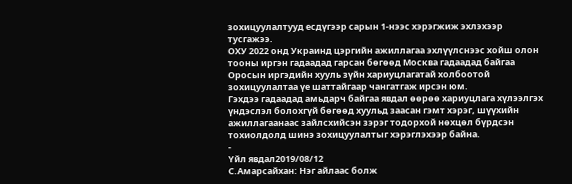зохицуулалтууд есдүгээр сарын 1-нээс хэрэгжиж эхлэхээр тусгажээ.
ОХУ 2022 онд Украинд цэргийн ажиллагаа эхлүүлснээс хойш олон тооны иргэн гадаадад гарсан бөгөөд Москва гадаадад байгаа Оросын иргэдийн хууль зүйн хариуцлагатай холбоотой зохицуулалтаа үе шаттайгаар чангатгаж ирсэн юм.
Гэхдээ гадаадад амьдарч байгаа явдал өөрөө хариуцлага хүлээлгэх үндэслэл болохгүй бөгөөд хуульд заасан гэмт хэрэг, шүүхийн ажиллагаанаас зайлсхийсэн зэрэг тодорхой нөхцөл бүрдсэн тохиолдолд шинэ зохицуулалтыг хэрэглэхээр байна.
-
Үйл явдал2019/08/12
С.Амарсайхан: Нэг айлаас болж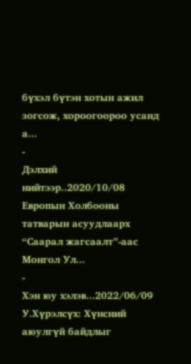бүхэл бүтэн хотын ажил зогсож, хороогоороо усанд а...
-
Дэлхий нийтээр..2020/10/08
Европын Холбооны татварын асуудлаарх “Саарал жагсаалт”-аас Монгол Ул...
-
Хэн юу хэлэв...2022/06/09
У.Хүрэлсүх: Хүнсний аюулгүй байдлыг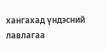хангахад үндэсний лавлагаа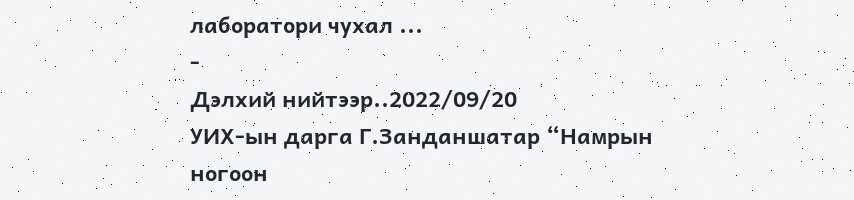лаборатори чухал ...
-
Дэлхий нийтээр..2022/09/20
УИХ-ын дарга Г.Занданшатар “Намрын ногоон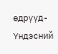өдрүүд-Үндэсний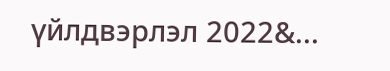үйлдвэрлэл 2022&...